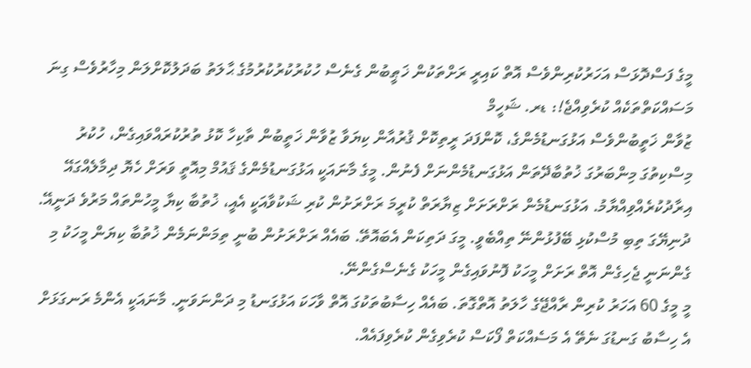މީގެ ފަސްދޮޅަސް އަހަރުކުރިންވެސް އޮތް ކައިރީ ރަށްތަކުން ޚަޠީބުން ގެނެސް ހުކުރުކުރުކުރުމުގެ ޙާލަތު ބަދަލުކޮށްލަން މިހާރުވެސް ގިނަ މަސައްކަތްތަކެއް ކުރެވިއްޖެ!: ޑރ. ޝަހީމް
ޒުވާން ޚަތީބުންވެސް އަޅުގަނޑުމެންގެ، ކޮންފަދަ ރީތިކޮށް ޤުރުއާން ކިޔަވާ ޒުވާން ޚަތީބުން ތާކިހާ ކޮޅު ތުރުކުރައްވައިގެން، ހުކުރު މިސްކިތުގަ މިންބަރުގަ ޚުތުބާދޭތަން އަޅުގަނޑުމެންނަށް ފެނުން. މީގެ މާނައަކީ އަޅުގަނޑުމެންގެ ޤައުމް މިއޮތީ ވަރަށް ހެޔޮ ދިމާލެއްގައޭ އިރާދުކުރެއްވިއްޔާމު. އަޅުގަނޑުމެން ރަށްރަށަށް ޒިޔާރަތް ކުރީމަ ރަށްރަށުން ކުރި ޝަކުވާއަކީ އެއީ، ޚުތުބާ ކިޔާ މީހުންތައް މަރުވެ ދަނީއޭ. ދުނިޔޭގަ ތިބި މުސްކުޅި ބޭފުޅުންނޭ ތިއްބެވީ. މީގަ ދަތިކަން އެބައޮތޭ. ބައެއް ރަށްރަށުން ބުނީ ތިމަންނަމެން ޚުތުބާ ކިޔަން މީހަކު މި ގެންނަނީ ޖެހިގެން އޮތް ރަށަށް މީހަކު ފޮނުވައިގެން މީހަކު ގެނެސްގެންނޭ.
މީ މީގެ 60 އަހަރު ކުރިން ރާއްޖޭގެ ހާލަތު އޮތްގޮތަ. ބައެއް ހިސާބުތަކުގަ އޮތް ވާހަކަ އަޅުގަނޑު މި ދަންނަވަނީ. މާނައަކީ އެންމެ ރަނގަޅަށް އެ ހިސާބު ގަނޑުގަ ނެތޭ އެ މަސެއްކަތް ފޯކަސް ކުރެވިގެން ކުރެވިފައެއް.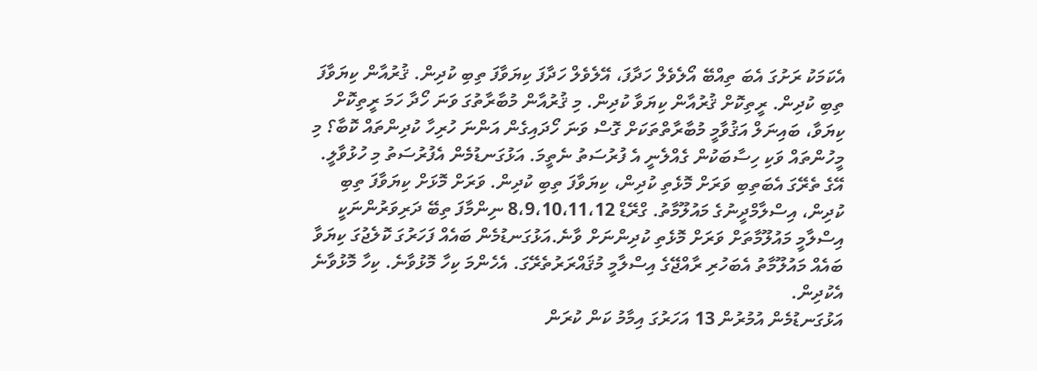އެކަމަކު ރަށުގަ އެބަ ތިއްބޭ އޯލެވެލް ހަދާފަ، އޭލެވެލް ހަދާފަ ކިޔަވާފަ ތިބި ކުދިން. ޤުރުއާން ކިޔަވާފަ ތިބި ކުދިން. ރީތިކޮށް ޤުރުއާން ކިޔަވާ ކުދިން. މި ޤުރުއާން މުބާރާތުގަ ވަނަ ހޯދާ ހަމަ ރީތިކޮށް ކިޔަވާ، ބައިނަލް އަޤުވާމީ މުބާރާތްތަކަށް ގޮސް ވަނަ ހޯދައިގެން އަންނަ ހުރިހާ ކުދިންތައް ކޮބާ؟ މި މީހުންތައް ވަކި ހިސާބަކުން ގެއްލެނީ އެ ފުރުސަތު ނެތީމަ. އަޅުގަނޑުމެން އެފުރުސަތު މި ހުޅުވާލީ. އޭގެ ތެރޭގަ އެބަތިބި ވަރަށް މޮޅެތި ކުދިން، ކިޔަވާފަ ތިބި ކުދިން. ވަރަށް މޮޅަށް ކިޔަވާފަ ތިބި ކުދިން، އިސްލާމްދީނުގެ މައުލޫމާތު. ގްރޭޑް 8،9،10،11،12 ނިންމާފަ ތިބޭ ދަރިވަރުންނަކީ އިސްލާމީ މައުލޫމާތަށް ވަރަށް މޮޅެތި ކުދިންނަށް ވާނެ.އަޅުގަނޑުމެން ބައެއް ފަހަރުގަ ކޮލެޖުގަ ކިޔަވާ ބައެއް މައުލޫމާތު އެބަހުރި ރާއްޖޭގެ އިސްލާމީ މުޤައްރަރުތެރޭގަ. އެހެންމަ ކިހާ މޮޅުވާނެ. ކިހާ މޮޅުވާނެ އެކުދިން.
އަޅުގަނޑުމެން އުމުރުން 13 އަހަރުގަ އިމާމު ކަން ކުރަން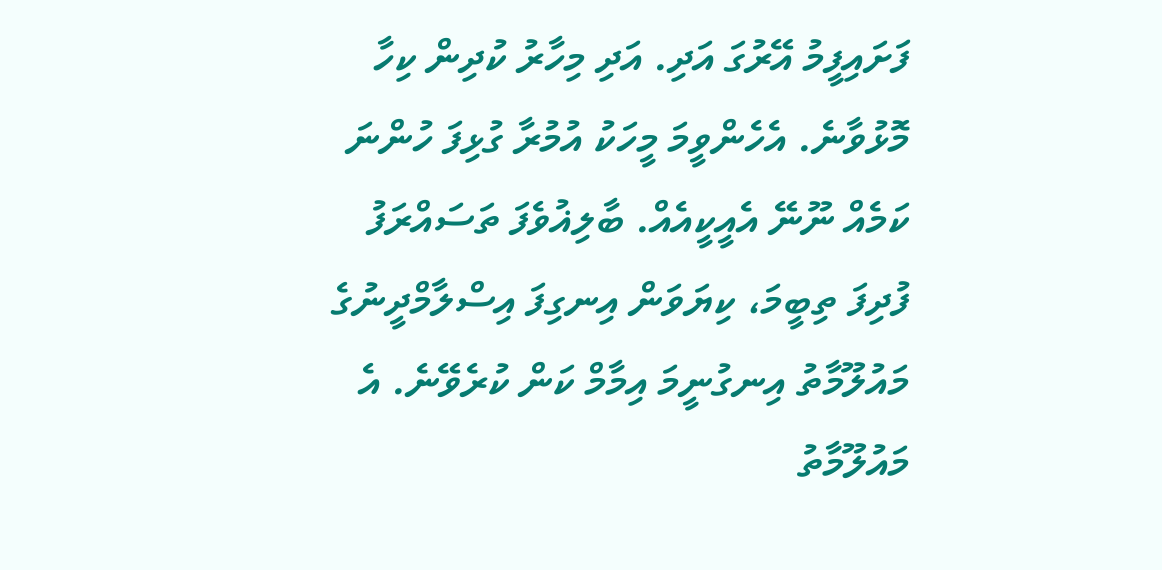ފަށައިފީމު އޭރުގަ އަދި. އަދި މިހާރު ކުދިން ކިހާ މޮޅުވާނެ. އެހެންވީމަ މީހަކު އުމުރާ ގުޅިފަ ހުންނަ ކަމެއް ނޫނޭ އެއީކީއެއް. ބާލިޣުވެފަ ތަސައްރަފު ފުދިފަ ތިބީމަ، ކިޔަވަން އިނގިފަ އިސްލާމްދީނުގެ މައުލޫމާތު އިނގުނީމަ އިމާމް ކަން ކުރެވޭނެ. އެ މައުލޫމާތު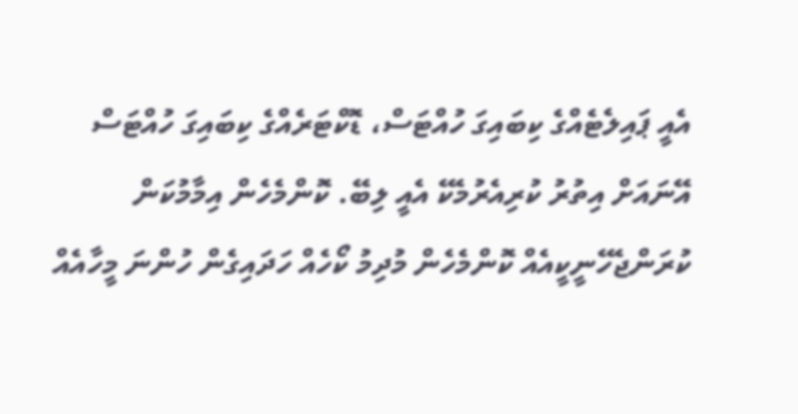އެއީ ޕައިލެޓެއްގެ ކިބައިގަ ހުއްޓަސް، ޑޮކްޓަރެއްގެ ކިބައިގަ ހުއްޓަސް އޭނައަށް އިތުރު ކުރިއެރުމެކޭ އެއީ ލިބޭ. ކޮންމެހެން އިމާމުކަން ކުރަންޖެހޭނީކީއެއް ކޮންމެހެން މުދިމު ކޯހެއް ހަދައިގެން ހުންނަ މީހާއެއް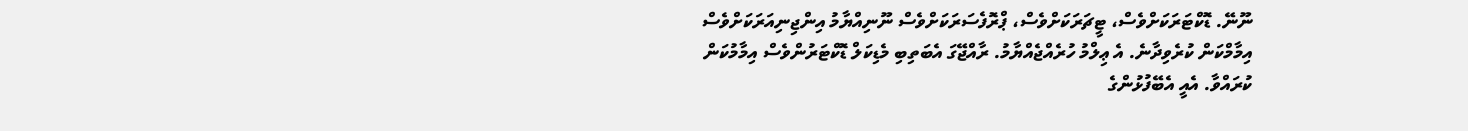ނޫނޭ. ޑޮކްޓަރަކަށްވެސް، ޓީޗަރަކަށްވެސް، ޕްރޮފެސަރަކަށްވެސް ނޫނިއްޔާމު އިންޖިނިއަރަކަށްވެސް އިމާމްކަން ކުރެވިދާނެ. އެ ޢިލްމު ހުރެއްޖެއްޔާމު. ރާއްޖޭގަ އެބަތިބި މެޑިކަލް ޑޮކްޓަރުންވެސް އިމާމުކަން ކުރައްވާ. އެއީ އެބޭފުޅުންގެ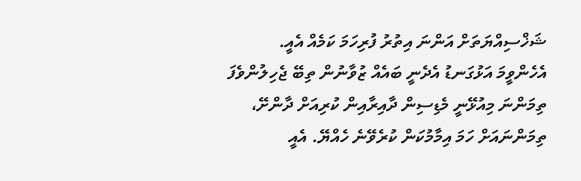ޝަޚްސިއްޔަތަށް އަންނަ އިތުރު ފުރިހަމަ ކަމެއް އެއީ.
އެހެންވީމަ އަޅުގަނޑު އެދެނީ ބައެއް ޒުވާނުން ތިބޭ ޖެހިލުންވެފަ ތިމަންނަ މިއުޅޭނީ މެޑިސިން ދާއިރާއިން ކުރިއަށް ދާންށޭ، ތިމަންނައަށް ހަމަ އިމާމުކަން ކުރެވޭނެ ހެއްޔޭ. އެއީ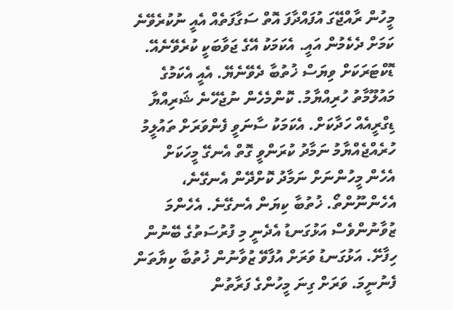މީހުން ރާއްޖޭގަ އުފައްދާފަ އޮތް ސަގާފަތެއް އެއީ ނުކުރެވޭނެ ކަމަށް ދެކެމުން އައީ. އެކަމަކު އޭގެ ޖަވާބަކީ ކުރެވޭނެއޭ. ޑޮކްޓަރަކަށް ވިޔަސް ޚުތުބާ ދެވޭނެޔޭ. އެއީ އެކަމުގެ މައުލޫމާތު ހުރިއްޔާމު. ކޮންމެހެން ނުޖެހޭނެ ޝަރިއްޔާ ޑިގްރީއެއް ހަދާކަށް. އެކަމަކު ސާނަވީ ފެންވަރަށް ތައުލީމު ހުރެއްޖެއްޔާމު ނަމާދު ކުރަންވީ ގޮތް އެނގޭ މީހަކަށް އެހެން މީހުންނަށް ނަމާދު ކޮށްދޭން އެނގޭނެ، އެހެންނޫންތޯ. ޚުތުބާ ކިޔަން އެނގޭނެ. އެހެންމަ ޒުވާނުންވެސް އަޅުގަނޑު އެދެނީ މި ފުރުސަތުގެ ބޭނުން ހިފާށޭ. އަޅުގަނޑު ވަރަށް އުފާވޭ ޒުވާނުން ޚުތުބާ ކިޔާތަން ފެނުނީމަ. ވަރަށް ގިނަ މީހުންގެ ފަރާތުން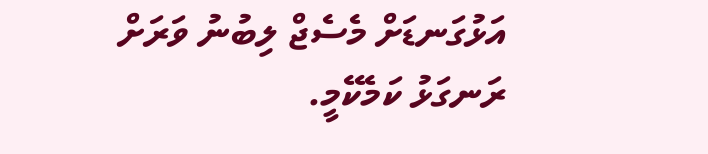އަޅުގަނޑަށް މެސެޖް ލިބުނު ވަރަށް ރަނގަޅު ކަމެކޭމީ.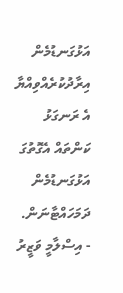އަޅުގަނޑުމެން އިރާދުކުރެއްވިއްޔާ އެ ރަނގަޅު ކަންތައް އެގޮތުގަ އަޅުގަނޑުމެން ދަމަހައްޓާނަން.
- އިސްލާމީ ވަޒީރު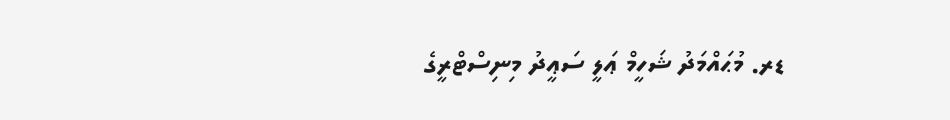ޑރ. މުޙައްމަދު ޝަހީމް ޢަލީ ސަޢީދު މިނިސްޓްރީގެ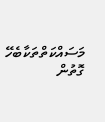މަސައްކަތްތަކާބެހޭ ގޮތުން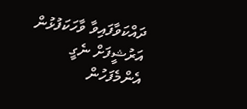ދައްކަވާފައިވާ ވާހަކަފުޅުން
އަރުޝީފަށް ނެގީ
އެންމެފަހުން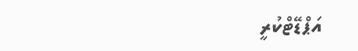އަޕްޑޭޓްކުރީ